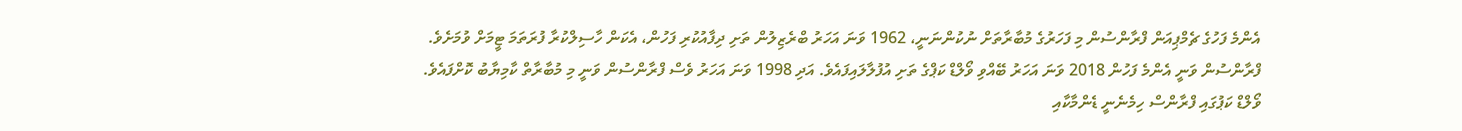އެންމެ ފަހުގެ ޗެމްޕިއަން ފްރާންސުން މި ފަހަރުގެ މުބާރާތަށް ނުކުންނަނީ، 1962 ވަނަ އަހަރު ބްރެޒިލުން ތަށި ދިފާއުކުރި ފަހުން، އެކަން ހާސިލްކުރާ ފުރަތަމަ ޓީމަށް ވުމަށެވެ.
ފްރާންސުން ވަނީ އެންމެ ފަހުން 2018 ވަނަ އަހަރު ބޭއްވި ވޯލްޑް ކަޕްގެ ތަށި އުފުލާލައިފައެވެ. އަދި 1998 ވަނަ އަހަރު ވެސް ފްރާންސުން ވަނީ މި މުބާރާތް ކާމިޔާބު ކޮށްފައެވެ.
ވޯލްޑް ކަޕުގައި ފްރާންސް ހިމެނެނީ ޑެންމާކާއި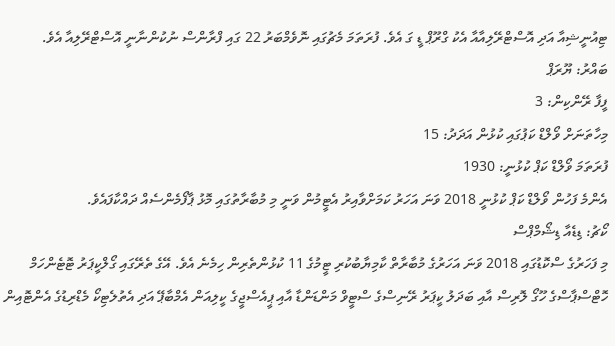ޓިއުނީޝިއާ އަދި އޮސްޓްރޭލިއާއާ އެކު ގްރޫޕް ޑީ ގަ އެވެ. ފުރަތަމަ މެޗުގައި ނޮވެމްބަރު 22 ގައި ފްރާންސް ނުކުންނާނީ އޮސްޓްރޭލިއާ އެވެ.
ބައްރު: ޔޫރަޕް
ފީފާ ރޭންކިން: 3
މިހާތަނަށް ވޯލްޑް ކަޕުގައި ކުޅުން އަދަދު: 15
ފުރަތަމަ ވޯލްޑް ކަޕް ކުޅުނީ: 1930
އެންމެ ފަހުން ވޯލްޑް ކަޕް ކުޅުނީ 2018 ވަނަ އަހަރު ކަމަށްވާއިރު އެޓީމުން ވަނީ މި މުބާރާތުގައި މޮޅު ޕާފޯމެންސެއް ދައްކާފައެވެ.
ކޯޗު: ޑިޑެއާ ޑިޝޯމްޕްސް
މި ފަހަރުގެ ސްކޮޑުގައި 2018 ވަނަ އަހަރުގެ މުބާރާތް ކާމިޔާބުކުރި ޓީމުގެ 11 ކުޅުންތެރިން ހިމެނެ އެވެ. އޭގެ ތެރޭގައި ގޯލްކީޕަރު ޓޮޓެންހަމް ހޮޓްސްޕާސްގެ ހޫގޯ ލޮރިސް އާއި ބަދަލު ކީޕަރު ރޭނިސްގެ ސްޓީވް މަންޑަންޑާ އާއި ޕީއެސްޖީގެ ކީލިއަން އެމްބާޕޭ އަދި އެތުލެޓިކޯ މެޑްރިޑުގެ އެންޓޮއިން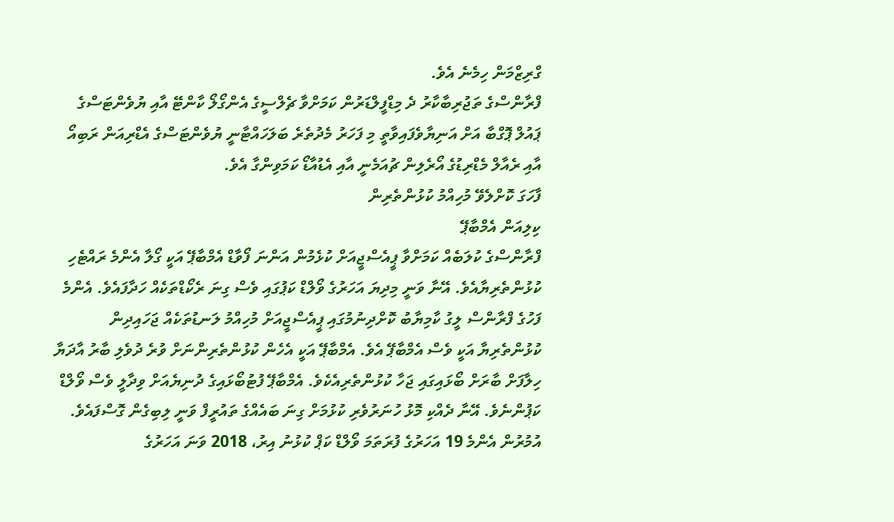ގްރިޒްމަން ހިމެނެ އެވެ.
ފްރާންސްގެ ތަޖުރިބާކާރު ދެ މިޑްފީލްޑަރުން ކަމަށްވާ ޗެލްސީގެ އެންގޯލޯ ކާންޓޭ އާއި ޔުވެންޓަސްގެ ޕައުލް ޕޮގްބާ އަށް އަނިޔާވެފައިވާތީ މި ފަހަރު މެދުތެރެ ބަލަހައްޓާނީ ޔުވެންޓަސްގެ އެޑްރިއަން ރަބިއޯ އާއި ރެއާލް މެޑްރިޑުގެ އޯރެލިން ޗުއަމެނީ އާއި އެޑުއާޑޯ ކަމަވިންގާ އެވެ.
ފާހަގަ ކޮށްލެވޭ މުހިއްމު ކުޅުންތެރިން
ކިލިއަން އެމްބާޕޭ
ފްރާންސްގެ ކުލަބެއް ކަމަށްވާ ޕީއެސްޖީއަށް ކުޅެމުން އަންނަ ފޯވާޑް އެމްބާޕޭ އަކީ ގޯލާ އެންމެ ރައްޓެހި ކުޅުންތެރިޔާއެވެ. އޭނާ ވަނީ މިދިޔަ އަހަރުގެ ވޯލްޑް ކަޕުގައި ވެސް ގިނަ ރެކޯޑްތަކެއް ހަދާފައެވެ. އެންމެ ފަހުގެ ފްރާންސް ލީގު ކާމިޔާބު ކޮށްދިނުމުގައި ޕީއެސްޖީއަށް މުހިއްމު ލަނޑުތަކެއް ޖަހައިދިން ކުޅުންތެރިޔާ އަކީ ވެސް އެމްބާޕޭ އެވެ. އެމްބާޕޭ އަކީ އެހެން ކުޅުންތެރިންނަށް ވުރެ ދުވެލި ބާރު އާދަޔާ ހިލާފަށް ބާރަށް ބޯޅައިގައި ޖަހާ ކުޅުންތެރިއެކެވެ. އެމްބާޕޭ ފުޓުބޯޅައިގެ ދުނިޔެއަށް ވިދާލީ ވެސް ވޯލްޑް ކަޕުންނެވެ. އޭނާ ދެއްކި މޮޅު ހުނަރުވެރި ކުޅުމަށް ގިނަ ބައެއްގެ ތައުރީފް ވަނީ ލިބިގެން ގޮސްފައެވެ. އުމުރުން އެންމެ 19 އަހަރުގެ ފުރަތަމަ ވޯލްޑް ކަޕް ކުޅުނު އިރު، 2018 ވަނަ އަހަރުގެ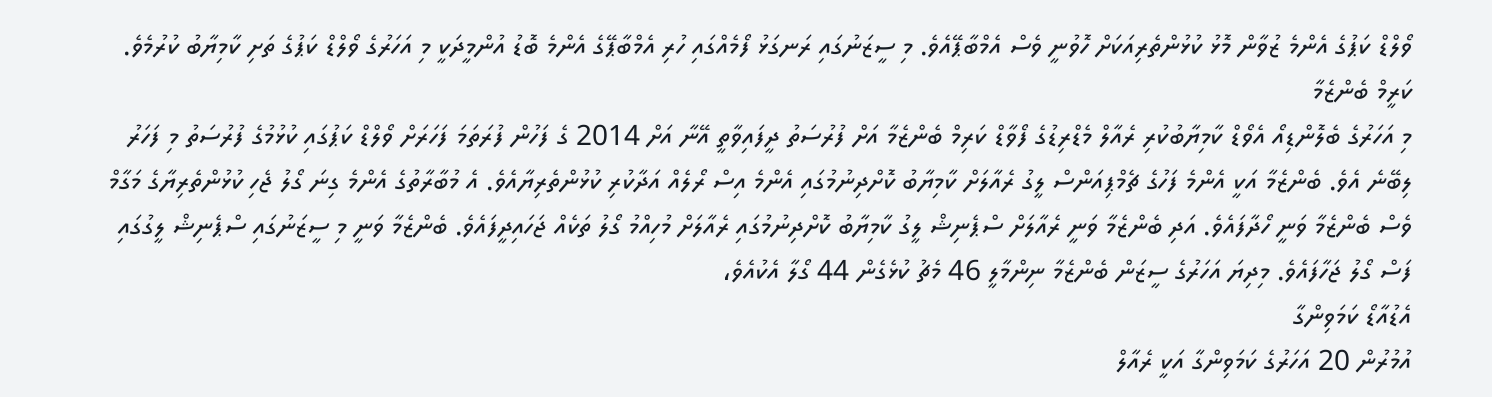ވޯލްޑް ކަޕުގެ އެންމެ ޒުވާން މޮޅު ކުޅުންތެރިއަކަށް ހޮވުނީ ވެސް އެމްބާޕޭއެވެ. މި ސީޒަނުގައި ރަނގަޅު ފޯމެއްގައި ހުރި އެމްބާޕޭގެ އެންމެ ބޮޑު އުންމީދަކީ މި އަހަރުގެ ވޯލްޑް ކަޕުގެ ތަށި ކާމިޔާބު ކުރުމެވެ.
ކަރީމް ބެންޒެމާ
މި އަހަރުގެ ބެލޮންޑިއޯ އެވޯޑް ކާމިޔާބުކުރި ރެއާލް މެޑްރިޑުގެ ފޯވާޑް ކަރިމް ބެންޒެމާ އަށް ފުރުސަތު ދީފައިވާތީ އޭނާ އަށް 2014 ގެ ފަހުން ފުރަތަމަ ފަހަރަށް ވޯލްޑް ކަޕުގައި ކުޅުމުގެ ފުރުސަތު މި ފަހަރު ލިބޭނެ އެވެ. ބެންޒެމާ އަކީ އެންމެ ފަހުގެ ޗެމްޕިއަންސް ލީގު ރެއާލަށް ކާމިޔާބު ކޮށްދިނުމުގައި އެންމެ އިސް ރޯލެއް އަދާކުރި ކުޅުންތެރިޔާއެވެ. އެ މުބާރާތުގެ އެންމެ ގިނަ ގޯލު ޖެހި ކުޅުންތެރިޔާގެ މަގާމް ވެސް ބެންޒެމާ ވަނީ ހޯދާފައެވެ. އަދި ބެންޒެމާ ވަނީ ރެއާލަށް ސްޕެނިޝް ލީގު ކާމިޔާބު ކޮށްދިނުމުގައި ރެއާލަށް މުހިއްމު ގޯލު ތަކެއް ޖަހައިދީފައެވެ. ބެންޒެމާ ވަނީ މި ސީޒަނުގައި ސްޕެނިޝް ލީގުގައި ފަސް ގޯލު ޖަހާފައެވެ. މިދިޔަ އަހަރުގެ ސީޒަން ބެންޒެމާ ނިންމާލީ 46 މެޗު ކުޅެގެން 44 ގޯލާ އެކުއެވެ،
އެޑުއާޑޯ ކަމަވިންގާ
އުމުރުން 20 އަހަރުގެ ކަމަވިންގާ އަކީ ރެއާލް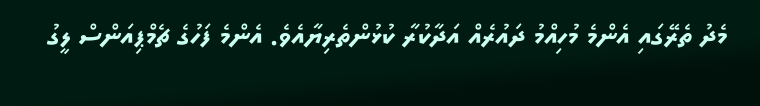މެދު ތެރޭގައި އެންމެ މުހިއްމު ދައުރެއް އަދާކުރާ ކުޅުންތެރިޔާއެވެ. އެންމެ ފަހުގެ ޗެމްޕިއަންސް ލީގު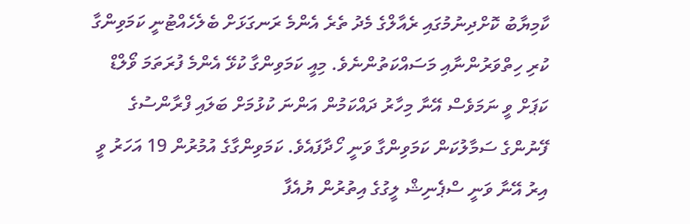ކާމިޔާބު ކޮށްދިނުމުގައި ރެއާލްގެ މެދު ތެރެ އެންމެ ރަނގަޅަށް ބެލެހެއްޓުނީ ކަމަވިންގާ ކުރި ހިތްވަރުންނާއި މަސައްކަތުންނެވެ. މިއީ ކަމަވިންގާ ކުޅޭ އެންމެ ފުރަތަމަ ވޯލްޑް ކަޕަށް ވީ ނަމަވެސް އޭނާ މިހާރު ދައްކަމުން އަންނަ ކުޅުމަށް ބަލައި ފްރާންސުގެ ފޭނުންގެ ސަމާލުކަން ކަމަވިންގާ ވަނީ ހޯދާފައެވެ. ކަމަވިންގާގެ އުމުރުން 19 އަހަރު ވީ އިރު އޭނާ ވަނީ ސްޕެނިޝް ލީގުގެ އިތުރުން ޔުއެފާ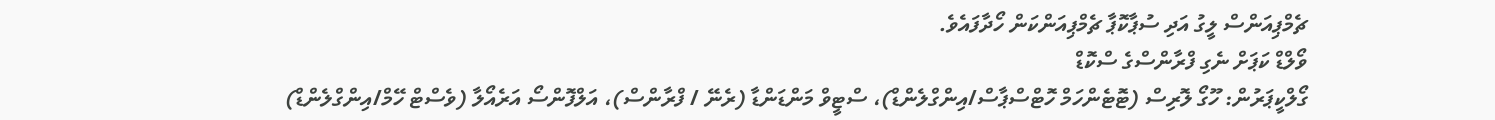ޗެމްޕިއަންސް ލީގު އަދި ސުޕާކޮޕާ ޗެމްޕިއަންކަން ހޯދާފައެވެ.
ވޯލްޑް ކަޕަށް ނެގި ފްރާންސްގެ ސްކޮޑް
ގޯލްކީޕަރުން: ހޫގޯ ލޮރިސް (ޓޮޓެންހަމް ހޮޓްސްޕާސް/އިންގްލެންޑް)، ސްޓީވް މަންޑަންޑާ (ރެނޭ / ފްރާންސް)، އަލްފޮންސޯ އަރެއޯލާ (ވެސްޓް ހޭމް/އިންގްލެންޑް)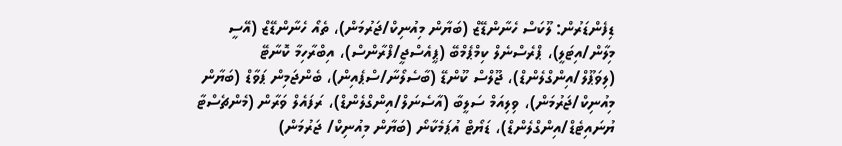ޑިފެންޑަރުން: ލޫކަސް ހެނާންޑޭޒް (ބަޔާން މިއުނިކް/ޖަރުމަން)، ތެއޯ ހެނާންޑޭޒް (އޭސީ މިލާން/އިޓަލީ)، ޕްރެސްނެލް ކިމްޕެމްބޭ (ޕީއެސްޖީ/ފްރާންސް)، އިބްރާހިމާ ކޮނާޓޭ (ލިވަޕޫލް/އިންގްލެންޑް)، ޖޫލްސް ކޫންޑޭ (ބާސެލޯނާ/ސްޕެއިން)، ބެންޖަމިން ޕަވާޑް (ބަޔާން މިއުނިކް/ޖަރުމަން)، ވިލިއަމް ސަލީބާ (އާސެނަލް/އިންގްލެންޑް)، ރަފައެލް ވަރާން (މެންޗެސްޓާ ޔުނައިޓެޑް/އިންގްލެންޑް)، ޑަޔޯޓް އުޕަމެކާނޯ (ބަޔާން މިއުނިކް/ ޖަރުމަން)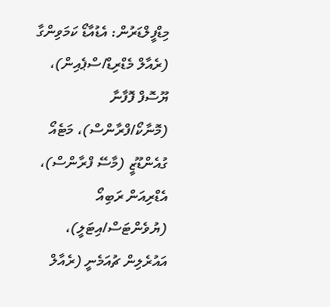މިޑްފީލްޑަރުން: އެޑުއާޑޯ ކަމަވިންގާ (ރެއާލް މެޑްރިޑް/ސްޕެއިން)، ޔޫސޮފް ފޮފާނާ (މޮނާކޯ/ފްރާންސް)، މަޓެއޯ ގުއެންޑޫޒީ (މާސޭ ފްރާންސް)، އެޑްރިއަން ރަބިއޯ (ޔުވެންޓަސް/އިޓަލީ)، އައުރެލިން ޗުއަމެނީ (ރެއާލް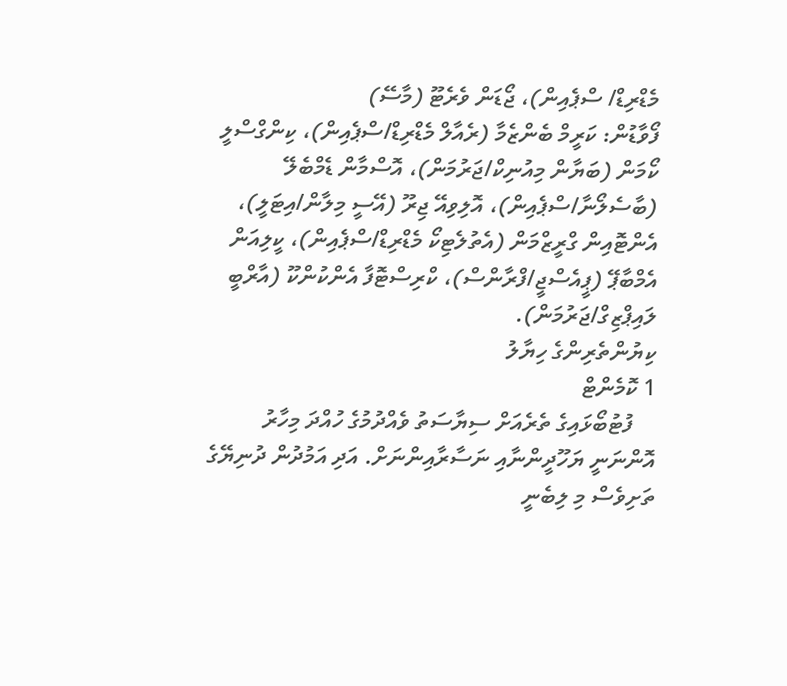މެޑްރިޑް/ ސްޕެއިން)، ޖޯޑަން ވެރެޓޫ (މާސޭ)
ފޯވާޑުން: ކަރީމް ބެންޒެމާ (ރެއާލް މެޑްރިޑް/ސްޕެއިން)، ކިންގްސްލީ ކޯމަން (ބަޔާން މިއުނިކް/ޖަރުމަން)، އޮސްމާން ޑެމްބެލޭ (ބާސެލޯނާ/ސްޕެއިން)، އޮލިވިއޭ ޖިރޫ (އޭސީ މިލާން/އިޓަލީ)، އެންޓޮއިން ގްރީޒްމަން (އެތުލެޓިކޯ މެޑްރިޑް/ސްޕެއިން)، ކީލިއަން އެމްބާޕޭ (ޕީއެސްޖީ/ފްރާންސް)، ކްރިސްޓޮފާ އެންކުންކޫ (އާރްބީ ލައިޕްޒިގް/ޖަރުމަން).
ކިޔުންތެރިންގެ ހިޔާލު
1 ކޮމެންޓް
    ފުޓުބޯޅައިގެ ތެރެއަށް ސިޔާސަތު ވެއްދުމުގެ ހުއްދަ މިހާރު އޮންނަނީ ޔަހޫދީންނާއި ނަސާރާއިންނަށް. އަދި އަމުދުން ދުނިޔޭގެ ތަށިވެސް މި ލިބެނީ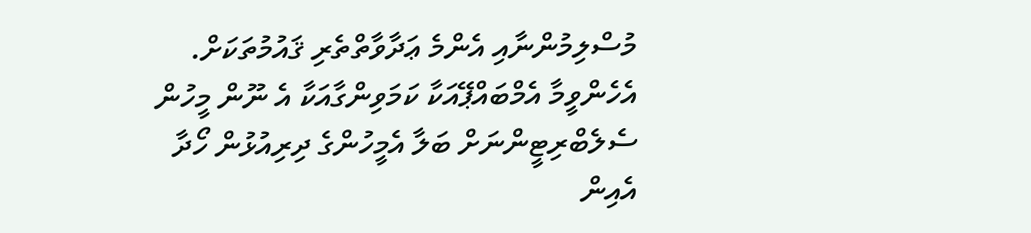މުސްލިމުންނާއި އެންމެ ޢަދާވާތްތެރި ޤައުމުތަކަށް. އެހެންވީމާ އެމްބައްޕޭއަކާ ކަމަވިންގާއަކާ އެ ނޫން މީހުން ސެލެބްރިޓީންނަށް ބަލާ އެމީހުންގެ ދިރިއުޅުން ހޯދާ އެއިން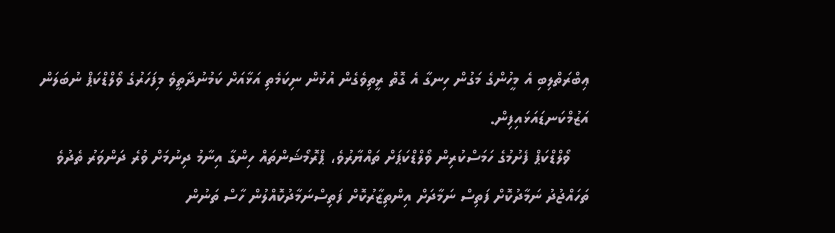ޢިބްރަތްލިބި އެ މީހުންގެ މަގުން ހިނގާ އެ ގޮތް ރީތިވެގެން އުޅުން ނިކަމެތި އަޅާއަށް ކަމުނުދާތީވެ މިފަހަރުގެ ވޯލްޑްކަޕް ނުބަލަން އަޒުމްކަނޑައަޅައިފިން.
    ވޯލްޑްކަޕް ފެށުމުގެ ހަމަސްކުރިން ވޯލްޑްކަޕަށް ތައްޔާރުވެ، ޕްރޮމޯޝަންތައް ހިންގާ އިނާމު ދިނުމަށް ވުރެ ދަންވަރު ތެދުވެ ތަހައްޖުދު ނަމާދުކޮށް ފަތިސް ނަމާދަށް އިންތިޒާރުކޮށް ފަތިސްނަމާދުކޮއްލުން ހާސް ތަނުން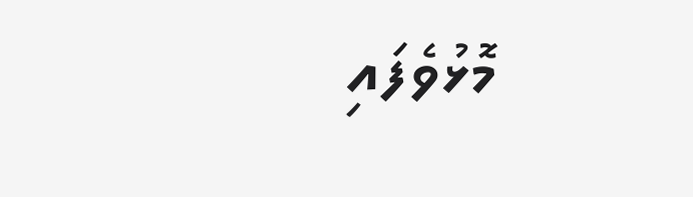މޮޅުވެފައި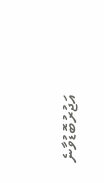އަޖުރުބޮޑުވާނެ